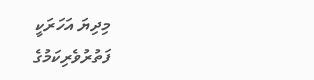މިދިޔަ އަހަރަކީ ފަތުރުވެރިކަމުގެ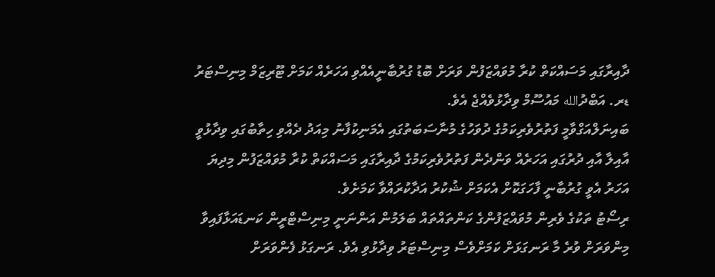ދާއިރާގައި މަސައްކަތް ކުރާ މުވައްޒަފުން ވަރަށް ބޮޑު ގުރުބާނީއެއްވި އަހަރެއް ކަމަށް ޓޫރިޒަމް މިނިސްޓަރު ޑރ. އަބްދުالله މައުސޫމް ވިދާޅުވެއްޖެ އެވެ.
ބައިނަލްއަގްވާމީ ފަތުރުވެރިކަމުގެ ދުވަހުގެ މުނާސަބަތުގައި އެމަނިކުފާނު މިއަދު ދެއްވި ހިތާބުގައި ވިދާޅުވީ އާއިލާ އާއި ދުރުގައި އަހަރެއް ވަންދެން ފަތުރުވެރިކަމުގެ ދާއިރާގައި މަސައްކަތް ކުރާ މުވައްޒަފުން މިދިޔަ އަހަރު އެވީ ގުރުބާނީ ފާހަގަކޮށް އެކަމަށް ޝުކުރު އަދާކުރައްވާ ކަމަށެވެ.
ރިސޯޓު ތަކުގެ ވެރިން މުވައްޒަފުންގެ ކަންތައްތައް ބަލަމުން އަންނަނީ މިނިސްޓްރީން ކަނޑައަޅާފައިވާ މިންވަރަށް ވުރެ މާ ރަނގަޅަށް ކަމަށްވެސް މިނިސްޓަރު ވިދާޅުވި އެވެ. ރަނގަޅު ފެންވަރަށް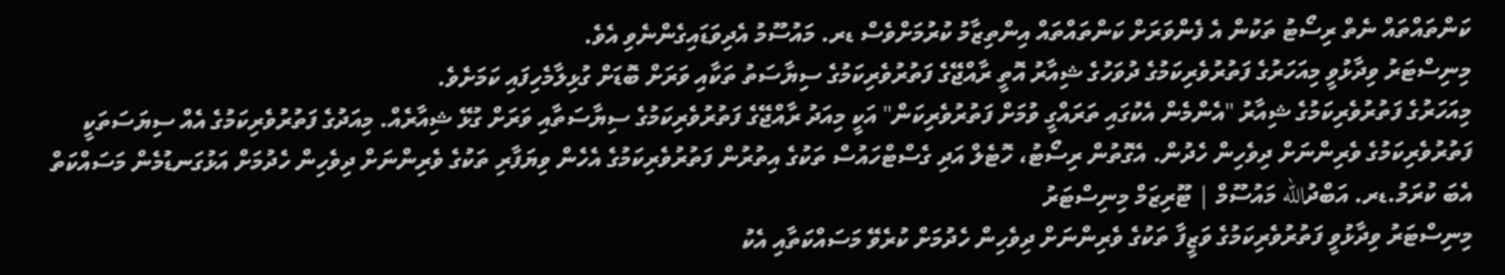ކަންތައްތައް ނެތް ރިސޯޓު ތަކުން އެ ފެންވަރަށް ކަންތައްތައް އިންތިޒާމު ކުރުމަށްވެސް ޑރ. މައުސޫމު އެދިވަޑައިގެންނެވި އެވެ.
މިނިސްޓަރު ވިދާޅުވީ މިއަހަރުގެ ފަތުރުވެރިކަމުގެ ދުވަހުގެ ޝިއާރު އޮތީ ރާއްޖޭގެ ފަތުރުވެރިކަމުގެ ސިޔާސަތު ތަކާއި ވަރަށް ބޮޑަށް ގުޅިލާމެހިފައި ކަމަށެވެ.
މިއަހަރުގެ ފަތުރުވެރިކަމުގެ ޝިއާރު "އެންމެން އެކުގައި ތަރައްގީ ވުމަށް ފަތުރުވެރިކަން" އަކީ މިއަދު ރާއްޖޭގެ ފަތުރުވެރިކަމުގެ ސިޔާސަތާއި ވަރަށް ގުޅޭ ޝިއާރެއް. މިއަދުގެ ފަތުރުވެރިކަމުގެ އެއް ސިޔަސަތަކީ ފަތުރުވެރިކަމުގެ ވެރިންނަށް ދިވެހިން ހެދުން. އެގޮތުން ރިސޯޓު، ހޮޓެލް އަދި ގެސްޓްހައުސް ތަކުގެ އިތުރުން ފަތުރުވެރިކަމުގެ އެހެން ވިޔަފާރި ތަކުގެ ވެރިންނަށް ދިވެހިން ހެދުމަށް އަޅުގަނޑުމެން މަސައްކަތް އެބަ ކުރަމު.ޑރ. އަބްދުالله މައުސޫމް | ޓޫރިޒަމް މިނިސްޓަރު
މިނިސްޓަރު ވިދާޅުވީ ފަތުރުވެރިކަމުގެ ވަޒީފާ ތަކުގެ ވެރިންނަށް ދިވެހިން ހެދުމަށް ކުރެވޭ މަސައްކަތާއި އެކު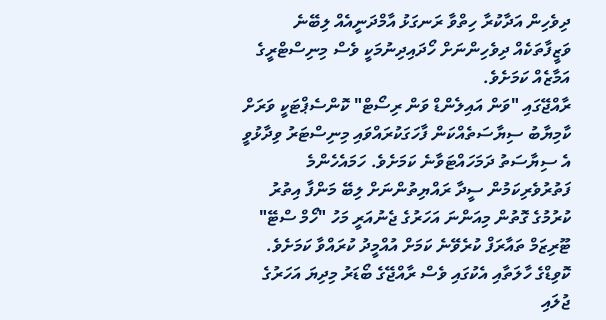ދިވެހިން އަދާކުރާ ހިތްވާ ރަނގަޅު އާމްދަނީއެއް ލިބޭނެ ވަޒީފާތަކެއް ދިވެހިންނަށް ހޯދައިދިނުމަކީ ވެސް މިނިސްޓްރީގެ އަމާޒެއް ކަމަށެވެ.
ރާއްޖޭގައި "ވަން އައިލެންޑް ވަން ރިސޯޓް" ކޮންސެޕްޓަކީ ވަރަށް ކާމިޔާބު ސިޔާސަތެއްކަން ފާހަގަކުރައްވައި މިނިސްޓަރު ވިދާޅުވީ އެ ސިޔާސަތު ދަމަހައްޓަވާނެ ކަމަށެވެ. ހަމައެހެންމެ ފަތުރުވެރިކަމުން ސީދާ ރައްޔިތުންނަށް ލިބޭ މަންފާ އިތުރު ކުރުމުގެ ގޮތުން މިއަންނަ އަހަރުގެ ޖެނުއަރީ މަހު "ހޯމް ސްޓޭ" ޓޫރިޒަމް ތައާރަފް ކުރެވޭނެ ކަމަށް އުއްމީދު ކުރައްވާ ކަމަށެވެ.
ކޮވިޑްގެ ހާލަތާއި އެކުގައި ވެސް ރާއްޖޭގެ ބޯޑަރު މިދިޔަ އަހަރުގެ ޖުލައި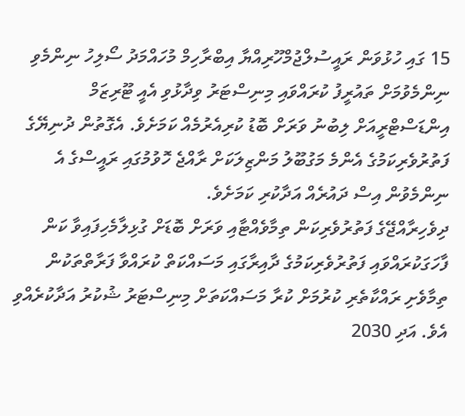15 ގައި ހުޅުވަން ރައީސުލްޖުމްހޫރިއްޔާ އިބްރާހިމް މުހައްމަދު ސޯލިހު ނިންމެވި ނިންމެވުމަށް ތައުރީފު ކުރައްވައި މިނިސްޓަރު ވިދާޅުވި އެއީ ޓޫރިޒަމް އިންޑަސްޓްރީއަށް ލިބުނު ވަރަށް ބޮޑު ކުރިއެރުމެއް ކަމަށެވެ. އެގޮތުން ދުނިޔޭގެ ފަތުރުވެރިކަމުގެ އެންމެ މަގުބޫލު މަންޒިލަކަށް ރާއްޖެ ހޮވުމުގައި ރައީސްގެ އެ ނިންމެވުން އިސް ދައުރެއް އަދާކުރި ކަމަށެވެ.
ދިވެހިރާއްޖޭގެ ފަތުރުވެރިކަން ތިމާވެއްޓާއި ވަރަށް ބޮޑަށް ގުޅިލާމެހިފައިވާ ކަން ފާހަގަކުރައްވައި ފަތުރުވެރިކަމުގެ ދާއިރާގައި މަސައްކަތް ކުރައްވާ ފަރާތްތަކުން ތިމާވެށި ރައްކާތެރި ކުރުމަށް ކުރާ މަސައްކަތަށް މިނިސްޓަރު ޝުކުރު އަދާކުރެއްވި އެވެ. އަދި 2030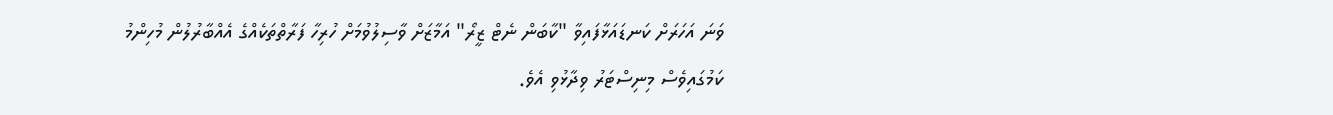ވަނަ އަހަރަށް ކަނޑައަޅާފައިވާ "ކާބަން ނެޓް ޒީރޯ" އަމާޒަށް ވާސިލުވުމަށް ހުރިހާ ފަރާތްތަކެއްގެ އެއްބާރުލުން މުހިންމު ކަމުގައިވެސް މިނިސްޓަރު ވިދާޅުވި އެވެ.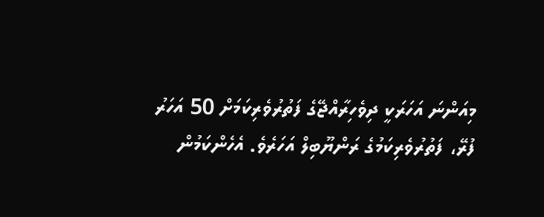މިއަންނަ އަހަރަކީ ދިވެހިރާއްޖޭގެ ފަތުރުވެރިކަމަށް 50 އަހަރު ފުރޭ، ފަތުރުވެރިކަމުގެ ރަންޔޫބިލް އަހަރެވެ. އެހެންކަމުން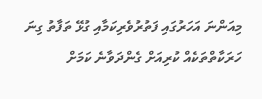މިއަންނަ އަހަރުގައި ފަތުރުވެރިކަމާއި ގުޅޭ ތަފާތު ގިނަ ހަރަކާތްތަކެއް ކުރިއަށް ގެންދަވާނެ ކަމަށް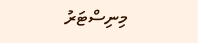މިނިސްޓަރު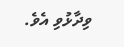ވިދާޅުވި އެވެ.